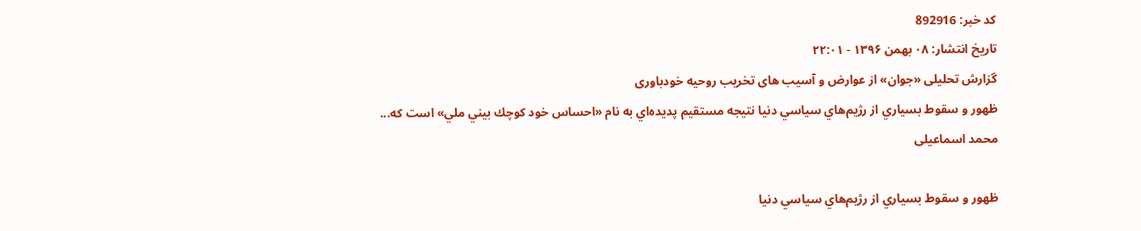کد خبر: 892916
تاریخ انتشار: ۰۸ بهمن ۱۳۹۶ - ۲۲:۰۱
گزارش تحلیلی «جوان» از عوارض و آسیب های تخریب روحیه خودباوری
ظهور و سقوط بسياري از رژيم‌هاي سياسي دنيا نتيجه مستقيم پديده‌اي به نام «احساس خود كوچك بيني ملي» است كه...
محمد اسماعیلی

ظهور و سقوط بسياري از رژيم‌هاي سياسي دنيا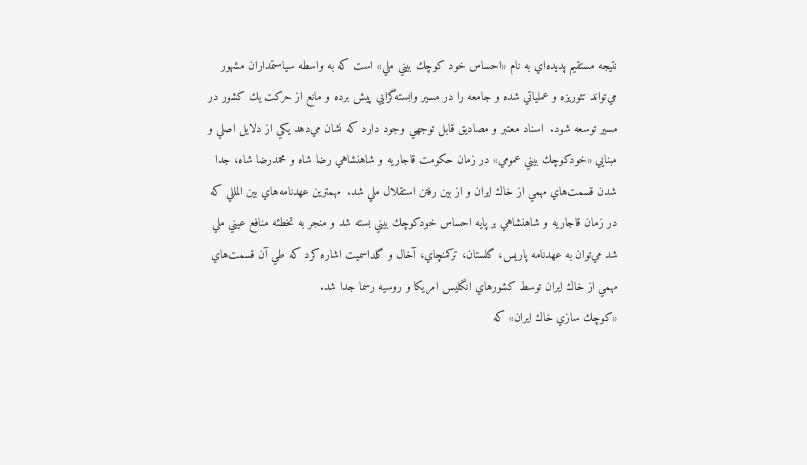نتيجه مستقيم پديده‌اي به نام «احساس خود كوچك بيني ملي» است كه به واسطه سياستمداران مشهور مي‌تواند تئوريزه و عملياتي شده و جامعه را در مسير وابسته‌گرايي پيش برده و مانع از حركت يك كشور در مسير توسعه ‌شود.  اسناد معتبر و مصاديق قابل توجهي وجود دارد كه نشان مي‌دهد يكي از دلايل اصلي و مبنايي «خودكوچك بيني عمومي» در زمان حكومت قاجاريه و شاهنشاهي رضا شاه و محمدرضا شاه، جدا شدن قسمت‌هاي مهمي از خاك ايران و از بين رفتن استقلال ملي شد.  مهمترين عهدنامه‌هاي بين المللي كه در زمان قاجاريه و شاهنشاهي بر پايه احساس خودكوچك بيني بسته شد و منجر به تخطئه منافع عيني ملي شد مي‌توان به عهدنامه پاريس، گلستان، تركمنچاي، آخال و گلداسميت اشاره كرد كه طي آن قسمت‌هاي مهمي از خاك ايران توسط كشورهاي انگليس امريكا و روسيه رسما جدا شد.
«كوچك سازي خاك ايران» كه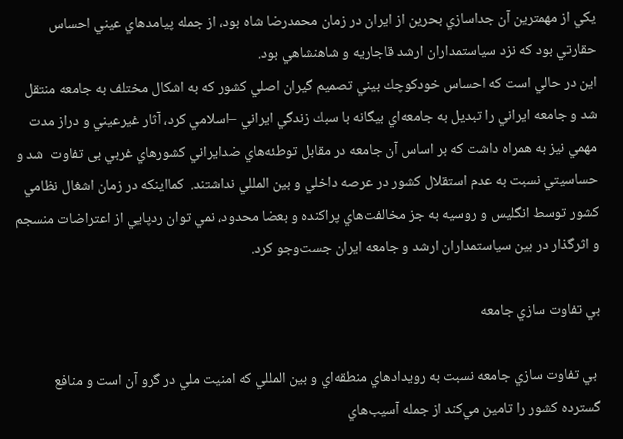يكي از مهمترين آن جداسازي بحرين از ايران در زمان محمدرضا شاه بود، از جمله پيامدهاي عيني احساس حقارتي بود كه نزد سياستمداران ارشد قاجاريه و شاهنشاهي بود.
اين در حالي است كه احساس خودكوچك بيني تصميم گيران اصلي كشور كه به اشكال مختلف به جامعه منتقل شد و جامعه ايراني را تبديل به جامعه‌اي بيگانه با سبك زندگي ايراني –اسلامي كرد، آثار غيرعيني و دراز مدت مهمي نيز به همراه داشت كه بر اساس آن جامعه در مقابل توطئه‌هاي ضدايراني كشورهاي غربي بی تفاوت  شد و حساسيتي نسبت به عدم استقلال كشور در عرصه داخلي و بين المللي نداشتند.  كمااينكه در زمان اشغال نظامي كشور توسط انگليس و روسيه به جز مخالفت‌هاي پراكنده و بعضا محدود، نمي توان ردپايي از اعتراضات منسجم و اثرگذار در بين سياستمداران ارشد و جامعه ايران جست‌وجو كرد.

بي تفاوت سازي جامعه‌

 بي تفاوت سازي جامعه نسبت به رويدادهاي منطقه‌اي و بين المللي كه امنيت ملي در گرو آن است و منافع گسترده كشور را تامين مي‌كند از جمله آسيب‌هاي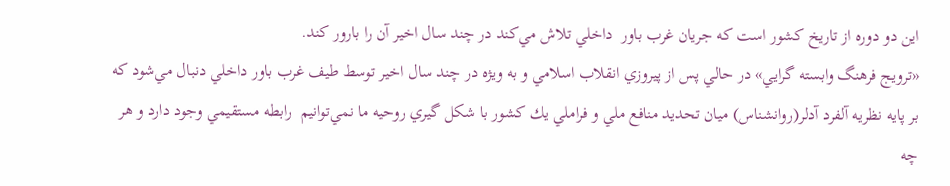اين دو دوره از تاريخ كشور است كه جريان غرب باور  داخلي تلاش مي‌كند در چند سال اخير آن را بارور كند.
«ترويج فرهنگ وابسته گرايي» در حالي پس از پيروزي انقلاب اسلامي و به ويژه در چند سال اخير توسط طيف غرب باور داخلي دنبال مي‌شود كه بر پايه نظريه آلفرد آدلر(روانشناس) ميان تحديد منافع ملي و فراملي يك كشور با شكل گيري روحيه ما نمي‌توانيم  رابطه مستقيمي وجود دارد و هر چه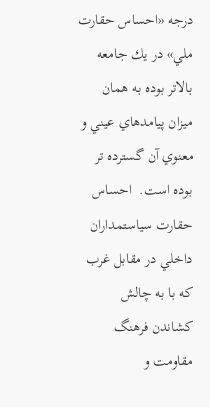درجه «احساس حقارت ملي» در يك جامعه بالاتر بوده به همان ميزان پيامدهاي عيني و معنوي آن گسترده تر بوده است.  احساس حقارت سياستمداران داخلي در مقابل غرب كه با به چالش كشاندن فرهنگ مقاومت و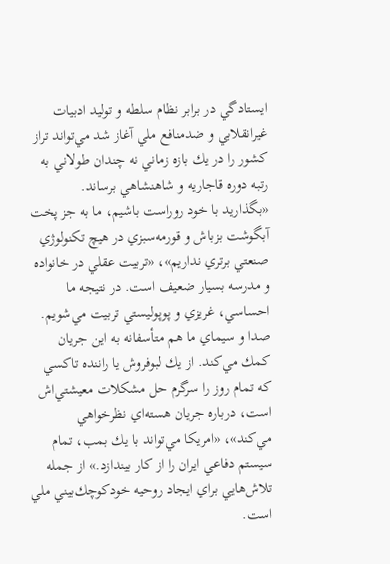ايستادگي در برابر نظام سلطه و توليد ادبيات غيرانقلابي و ضدمنافع ملي آغاز شد مي‌تواند تراز كشور را در يك بازه زماني نه چندان طولاني به رتبه دوره قاجاريه و شاهنشاهي برساند.
«بگذاريد با خود روراست باشيم، ما به جز پخت آبگوشت بزباش و قورمه‌سبزي در هيچ تكنولوژي صنعتي برتري نداريم»، «تربيت عقلي در خانواده و مدرسه بسيار ضعيف است. در نتيجه ما احساسي، غريزي و پوپوليستي تربيت مي‌شويم. صدا و سيماي ما هم متأسفانه به اين جريان كمك مي‌كند. از يك لبوفروش يا راننده تاكسي كه تمام روز را سرگرم حل مشكلات معيشتي‌اش است، درباره جريان هسته‌اي نظرخواهي مي‌كند»، «امريكا مي‌تواند با يك بمب، تمام سيستم دفاعي ايران را از كار بيندازد.» از جمله تلاش‌هايي براي ايجاد روحيه خودكوچك‌بيني ملي است.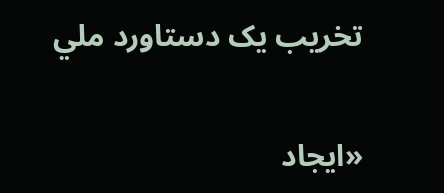تخريب يک دستاورد ملي

«ايجاد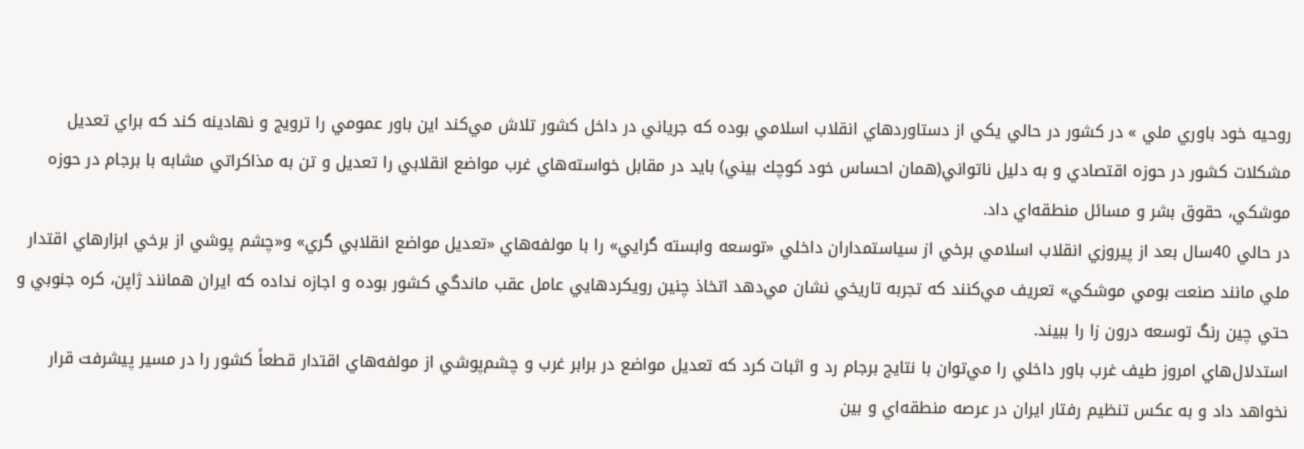روحيه خود باوري ملي » در كشور در حالي يكي از دستاوردهاي انقلاب اسلامي بوده كه جرياني در داخل كشور تلاش مي‌كند اين باور عمومي را ترويج و نهادينه كند كه براي تعديل مشكلات كشور در حوزه اقتصادي و به دليل ناتواني(همان احساس خود كوچك بيني) بايد در مقابل خواسته‌هاي غرب مواضع انقلابي را تعديل و تن به مذاكراتي مشابه با برجام در حوزه موشكي، حقوق بشر و مسائل منطقه‌اي داد.
در حالي 40سال بعد از پيروزي انقلاب اسلامي برخي از سياستمداران داخلي «توسعه وابسته گرايي» را با مولفه‌هاي «تعديل مواضع انقلابي گري» و«چشم پوشي از برخي ابزارهاي اقتدار ملي مانند صنعت بومي موشكي» تعریف مي‌كنند كه تجربه تاريخي نشان مي‌دهد اتخاذ چنين رويكردهايي عامل عقب ماندگي كشور بوده و اجازه نداده كه ايران همانند ژاپن، كره جنوبي و حتي چين رنگ توسعه درون زا را ببيند.
استدلال‌هاي امروز طيف غرب باور داخلي را مي‌توان با نتايج برجام رد و اثبات كرد كه تعديل مواضع در برابر غرب و چشم‌پوشي از مولفه‌هاي اقتدار قطعاً كشور را در مسير پيشرفت قرار نخواهد داد و به عكس تنظيم رفتار ايران در عرصه منطقه‌اي و بين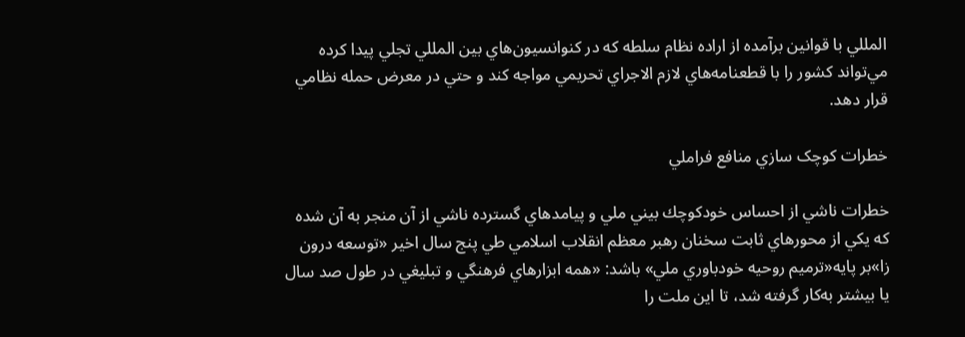المللي با قوانين برآمده از اراده نظام سلطه كه در كنوانسيون‌هاي بين المللي تجلي پيدا كرده مي‌تواند كشور را با قطعنامه‌هاي لازم الاجراي تحريمي ‌مواجه کند و حتي در معرض حمله نظامي قرار دهد.

خطرات کوچک سازي منافع فراملي ‌

خطرات ناشي از احساس خودكوچك بيني ملي و پيامدهاي گسترده ناشي از آن منجر به آن شده كه يكي از محورهاي ثابت سخنان رهبر معظم انقلاب اسلامي طي پنج سال اخير «توسعه درون زا»بر پايه«ترميم روحيه خودباوري ملي» باشد: «همه ابزارهاي فرهنگي و تبليغي در طول صد سال يا بيشتر به‌كار گرفته شد، تا اين ملت را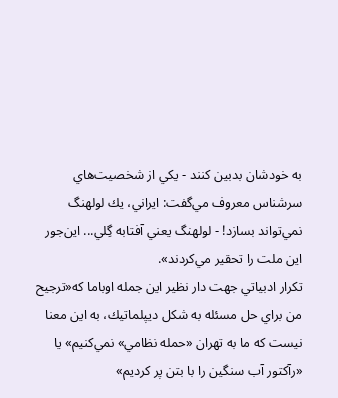به خودشان بدبين كنند - يكي از شخصيت‌هاي سرشناس معروف مي‌گفت: ايراني، يك لولهنگ نمي‌تواند بسازد! - لولهنگ يعني آفتابه گِلي... اين‌جور اين ملت را تحقير مي‌كردند».
تكرار ادبياتي جهت دار نظير اين جمله اوباما كه«ترجيح من براي حل مسئله به شكل ديپلماتيك، به اين معنا نيست كه ما به تهران «حمله نظامي» نمي‌كنيم» يا «رآكتور آب سنگين را با بتن پر كرديم»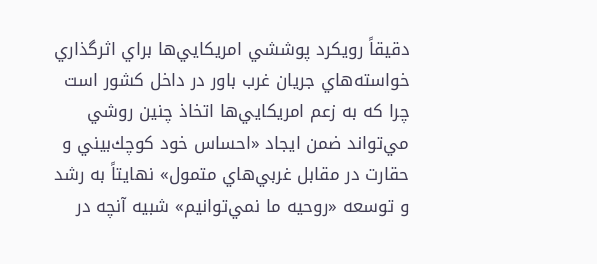دقيقاً رويكرد پوششي امريكايي‌ها براي اثرگذاري خواسته‌هاي جريان غرب باور در داخل كشور است چرا كه به زعم امريكايي‌ها اتخاذ چنين روشي مي‌تواند ضمن ايجاد «احساس خود كوچك‌بيني و حقارت در مقابل غربي‌هاي متمول» نهايتاً به رشد و توسعه «روحيه ما نمي‌توانيم» شبيه آنچه در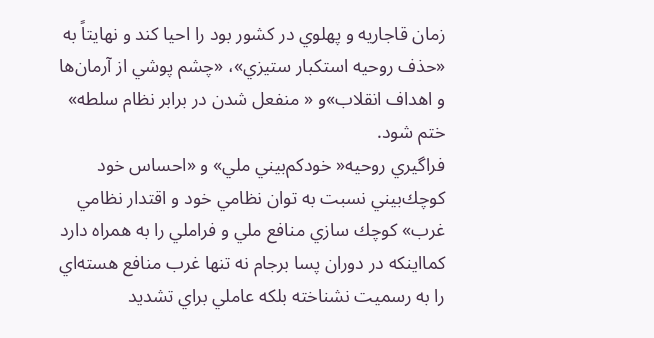زمان قاجاريه و پهلوي در كشور بود را احيا كند و نهايتاً به «حذف روحيه استكبار ستيزي»، «چشم پوشي از آرمان‌ها و اهداف انقلاب»و « منفعل شدن در برابر نظام سلطه» ختم شود.
فراگيري روحيه« خودكم‌بيني ملي» و «احساس خود كوچك‌بيني نسبت به توان نظامي خود و اقتدار نظامي غرب» كوچك سازي منافع ملي و فراملي را به همراه دارد كمااينكه در دوران پسا برجام نه تنها غرب منافع هسته‌اي را به رسميت نشناخته بلكه عاملي براي تشديد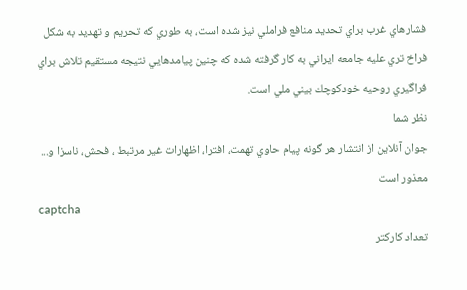فشارهاي غرب براي تحديد منافع فراملي نيز شده است، به طوري كه تحريم و تهديد به شكل فراخ تري عليه جامعه ايراني به كار گرفته شده كه چنين پيامدهايي نتيجه مستقيم تلاش براي فراگيري روحيه خودكوچك بيني ملي است.
نظر شما
جوان آنلاين از انتشار هر گونه پيام حاوي تهمت، افترا، اظهارات غير مرتبط ، فحش، ناسزا و... معذور است
captcha
تعداد کارکتر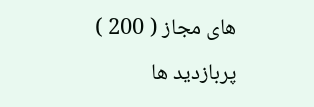های مجاز ( 200 )
پربازدید ها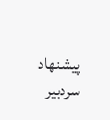پیشنهاد سردبیر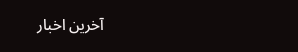آخرین اخبار